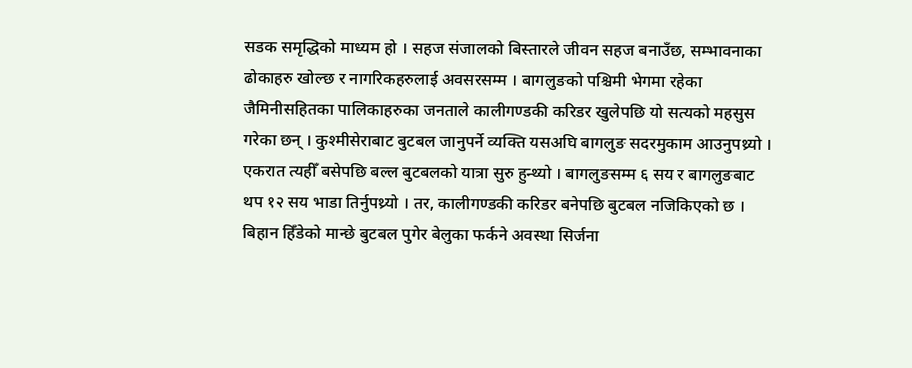सडक समृद्धिको माध्यम हो । सहज संजालको बिस्तारले जीवन सहज बनाउँछ, सम्भावनाका ढोकाहरु खोल्छ र नागरिकहरुलाई अवसरसम्म । बागलुङको पश्चिमी भेगमा रहेका जैमिनीसहितका पालिकाहरुका जनताले कालीगण्डकी करिडर खुलेपछि यो सत्यको महसुस गरेका छन् । कुश्मीसेराबाट बुटबल जानुपर्ने व्यक्ति यसअघि बागलुङ सदरमुकाम आउनुपथ्र्यो । एकरात त्यहीँ बसेपछि बल्ल बुटबलको यात्रा सुरु हुन्थ्यो । बागलुङसम्म ६ सय र बागलुङबाट थप १२ सय भाडा तिर्नुपथ्र्यो । तर, कालीगण्डकी करिडर बनेपछि बुटबल नजिकिएको छ । बिहान हिँडेको मान्छे बुटबल पुगेर बेलुका फर्कने अवस्था सिर्जना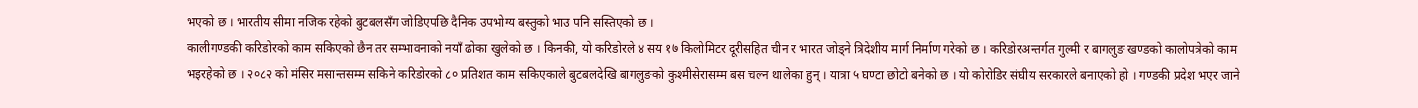भएको छ । भारतीय सीमा नजिक रहेको बुटबलसँग जोडिएपछि दैनिक उपभोग्य बस्तुको भाउ पनि सस्तिएको छ ।
कालीगण्डकी करिडोरको काम सकिएको छैन तर सम्भावनाको नयाँ ढोका खुलेको छ । किनकी, यो करिडोरले ४ सय १७ किलोमिटर दूरीसहित चीन र भारत जोड्ने त्रिदेशीय मार्ग निर्माण गरेको छ । करिडोरअन्तर्गत गुल्मी र बागलुङ खण्डको कालोपत्रेको काम भइरहेको छ । २०८२ को मंसिर मसान्तसम्म सकिने करिडोरको ८० प्रतिशत काम सकिएकाले बुटबलदेखि बागलुङको कुश्मीसेरासम्म बस चल्न थालेका हुन् । यात्रा ५ घण्टा छोटो बनेको छ । यो कोरोडिर संघीय सरकारले बनाएको हो । गण्डकी प्रदेश भएर जाने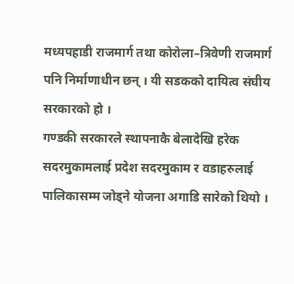मध्यपहाडी राजमार्ग तथा कोरोला–त्रिवेणी राजमार्ग पनि निर्माणाधीन छन् । यी सडकको दायित्व संघीय सरकारको हो ।
गण्डकी सरकारले स्थापनाकै बेलादेखि हरेक सदरमुकामलाई प्रदेश सदरमुकाम र वडाहरुलाई पालिकासम्म जोड्ने योजना अगाडि सारेको थियो ।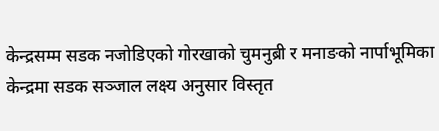केन्द्रसम्म सडक नजोडिएको गोरखाको चुमनुब्री र मनाङको नार्पाभूमिका केन्द्रमा सडक सञ्जाल लक्ष्य अनुसार विस्तृत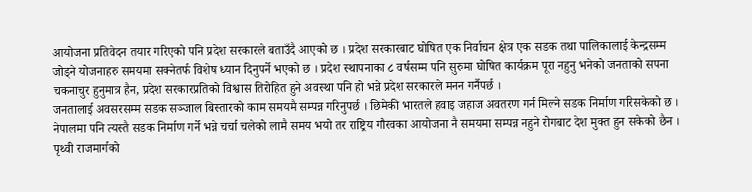आयोजना प्रतिवेदन तयार गरिएको पनि प्रदेश सरकारले बताउँदै आएको छ । प्रदेश सरकारबाट घोषित एक निर्वाचन क्षेत्र एक सडक तथा पालिकालाई केन्द्रसम्म जोड्ने योजनाहरु समयमा सक्नेतर्फ विशेष ध्यान दिनुपर्ने भएको छ । प्रदेश स्थापनाका ८ वर्षसम्म पनि सुरुमा घोषित कार्यक्रम पूरा नहुनु भनेको जनताको सपना चकनाचुर हुनुमात्र हैन, प्रदेश सरकारप्रतिको विश्वास तिरोहित हुने अवस्था पनि हो भन्ने प्रदेश सरकारले मनन गर्नैपर्छ ।
जनतालाई अवसरसम्म सडक सञ्जाल बिस्तारको काम समयमै सम्पन्न गरिनुपर्छ । छिमेकी भारतले हवाइ जहाज अवतरण गर्न मिल्ने सडक निर्माण गरिसकेको छ । नेपालमा पनि त्यस्तै सडक निर्माण गर्ने भन्ने चर्चा चलेको लामै समय भयो तर राष्ट्रिय गौरवका आयोजना नै समयमा सम्पन्न नहुने रोगबाट देश मुक्त हुन सकेको छैन । पृथ्वी राजमार्गको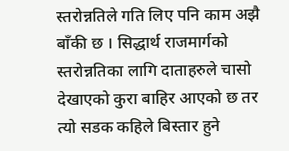स्तरोन्नतिले गति लिए पनि काम अझै बाँकी छ । सिद्धार्थ राजमार्गको स्तरोन्नतिका लागि दाताहरुले चासो देखाएको कुरा बाहिर आएको छ तर त्यो सडक कहिले बिस्तार हुने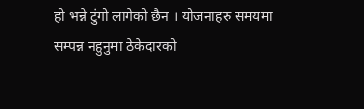हो भन्ने टुंगो लागेको छैन । योजनाहरु समयमा सम्पन्न नहुनुमा ठेकेदारको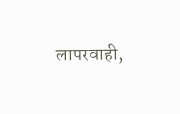लापरवाही,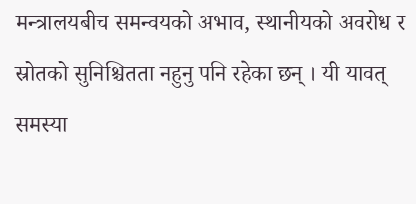मन्त्रालयबीच समन्वयको अभाव, स्थानीयको अवरोध र स्रोतको सुनिश्चितता नहुनु पनि रहेका छन् । यी यावत् समस्या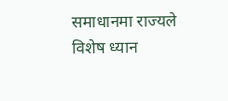समाधानमा राज्यले विशेष ध्यान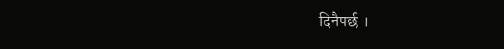दिनैपर्छ ।